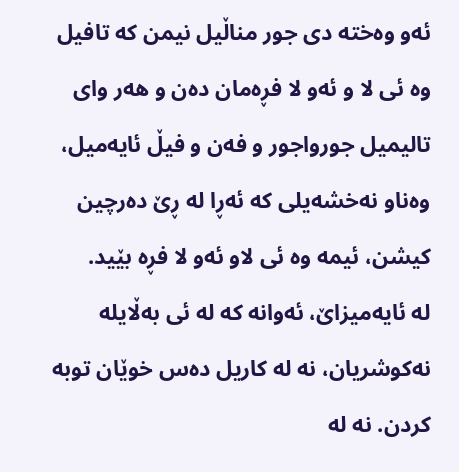ئەو وەخته دی جور مناڵیل نیمن که تافیل وه ئی لا و ئەو لا فڕەمان دەن و هەر وای تالیمیل جورواجور و فەن و فيڵ ئایەمیل، وەناو نەخشەیلی که ئەڕا له ڕێ دەرچین کیشن، ئیمه وه ئی لاو ئەو لا فڕه بێید.
له ئایەمیزاێ، ئەوانه که له ئی بەڵایله نەکوشریان، نه له کاریل دەس خوێان توبه کردن. نه له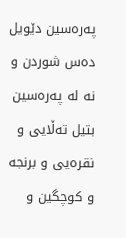پەرەسین دێویل دەس شوردن و نه له پەرەسین بتیل تەڵایی و نقرەیی و برنجه و کوچگین و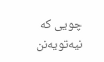چویی که نیەتویەنن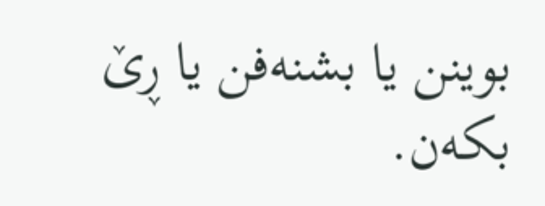بوینن یا بشنەفن یا ڕێ بکەن.